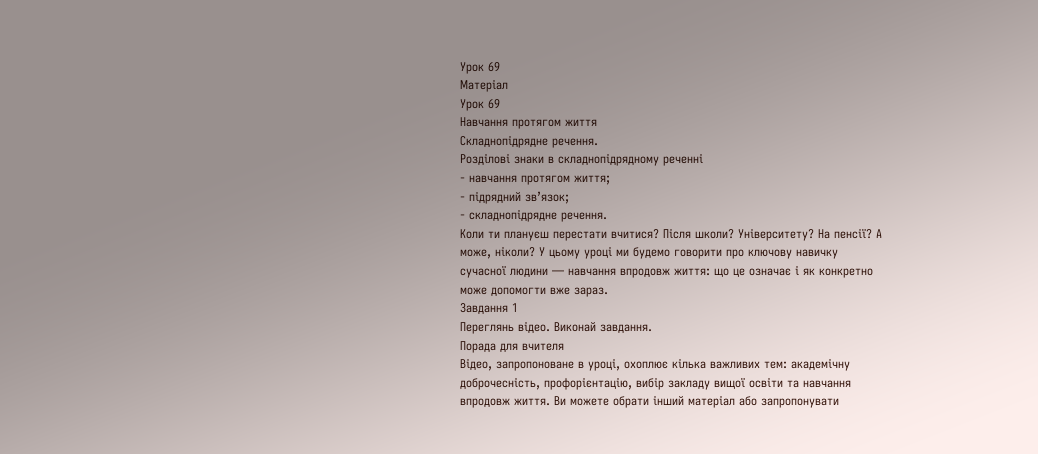Урок 69
Матеріал
Урок 69
Навчання протягом життя
Складнопідрядне речення.
Розділові знаки в складнопідрядному реченні
- навчання протягом життя;
- підрядний зв’язок;
- складнопідрядне речення.
Коли ти плануєш перестати вчитися? Після школи? Університету? На пенсії? А може, ніколи? У цьому уроці ми будемо говорити про ключову навичку сучасної людини — навчання впродовж життя: що це означає і як конкретно може допомогти вже зараз.
Завдання 1
Переглянь відео. Виконай завдання.
Порада для вчителя
Відео, запропоноване в уроці, охоплює кілька важливих тем: академічну доброчесність, профорієнтацію, вибір закладу вищої освіти та навчання впродовж життя. Ви можете обрати інший матеріал або запропонувати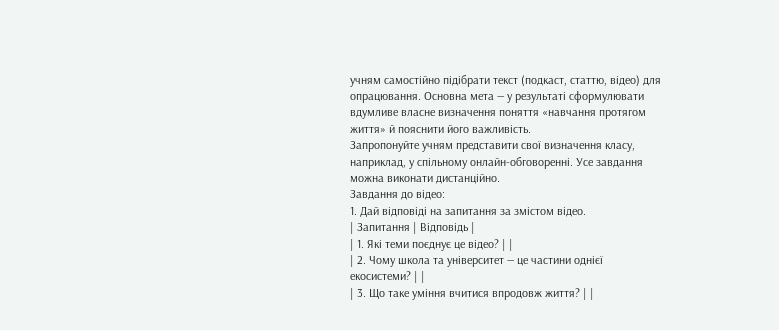учням самостійно підібрати текст (подкаст, статтю, відео) для опрацювання. Основна мета — у результаті сформулювати вдумливе власне визначення поняття «навчання протягом життя» й пояснити його важливість.
Запропонуйте учням представити свої визначення класу, наприклад, у спільному онлайн-обговоренні. Усе завдання можна виконати дистанційно.
Завдання до відео:
1. Дай відповіді на запитання за змістом відео.
| Запитання | Відповідь |
| 1. Які теми поєднує це відео? | |
| 2. Чому школа та університет ― це частини однієї екосистеми? | |
| 3. Що таке уміння вчитися впродовж життя? | |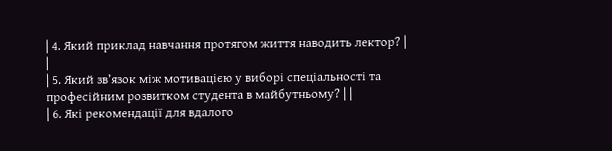| 4. Який приклад навчання протягом життя наводить лектор? | |
| 5. Який зв’язок між мотивацією у виборі спеціальності та професійним розвитком студента в майбутньому? | |
| 6. Які рекомендації для вдалого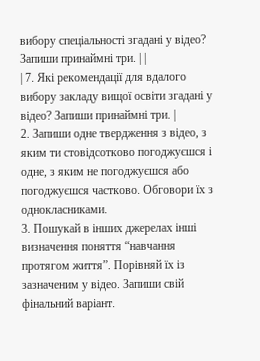вибору спеціальності згадані у відео? Запиши принаймні три. | |
| 7. Які рекомендації для вдалого вибору закладу вищої освіти згадані у відео? Запиши принаймні три. |
2. Запиши одне твердження з відео, з яким ти стовідсотково погоджуєшся і одне, з яким не погоджуєшся або погоджуєшся частково. Обговори їх з однокласниками.
3. Пошукай в інших джерелах інші визначення поняття “навчання протягом життя”. Порівняй їх із зазначеним у відео. Запиши свій фінальний варіант.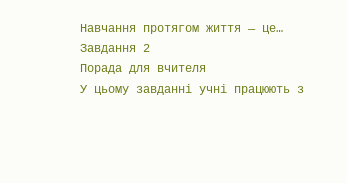Навчання протягом життя ― це…
Завдання 2
Порада для вчителя
У цьому завданні учні працюють з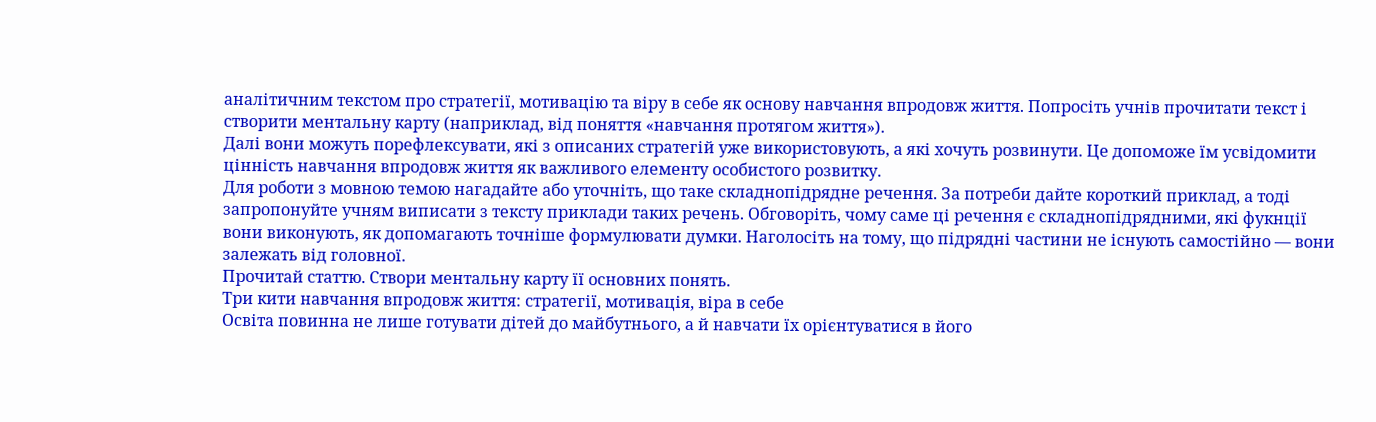аналітичним текстом про стратегії, мотивацію та віру в себе як основу навчання впродовж життя. Попросіть учнів прочитати текст і створити ментальну карту (наприклад, від поняття «навчання протягом життя»).
Далі вони можуть порефлексувати, які з описаних стратегій уже використовують, а які хочуть розвинути. Це допоможе їм усвідомити цінність навчання впродовж життя як важливого елементу особистого розвитку.
Для роботи з мовною темою нагадайте або уточніть, що таке складнопідрядне речення. За потреби дайте короткий приклад, а тоді запропонуйте учням виписати з тексту приклади таких речень. Обговоріть, чому саме ці речення є складнопідрядними, які фукнції вони виконують, як допомагають точніше формулювати думки. Наголосіть на тому, що підрядні частини не існують самостійно — вони залежать від головної.
Прочитай статтю. Створи ментальну карту її основних понять.
Три кити навчання впродовж життя: стратегії, мотивація, віра в себе
Освіта повинна не лише готувати дітей до майбутнього, а й навчати їх орієнтуватися в його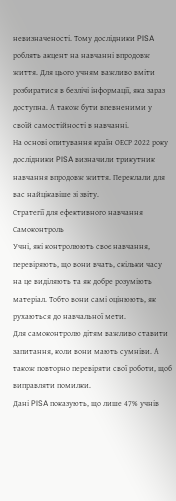невизначеності. Тому дослідники PISA роблять акцент на навчанні впродовж життя. Для цього учням важливо вміти розбиратися в безлічі інформації, яка зараз доступна. А також бути впевненими у своїй самостійності в навчанні.
На основі опитування країн ОЕСР 2022 року дослідники PISA визначили трикутник навчання впродовж життя. Переклали для вас найцікавіше зі звіту.
Стратегії для ефективного навчання
Самоконтроль
Учні, які контролюють своє навчання, перевіряють, що вони вчать, скільки часу на це виділяють та як добре розуміють матеріал. Тобто вони самі оцінюють, як рухаються до навчальної мети.
Для самоконтролю дітям важливо ставити запитання, коли вони мають сумніви. А також повторно перевіряти свої роботи, щоб виправляти помилки.
Дані PISA показують, що лише 47% учнів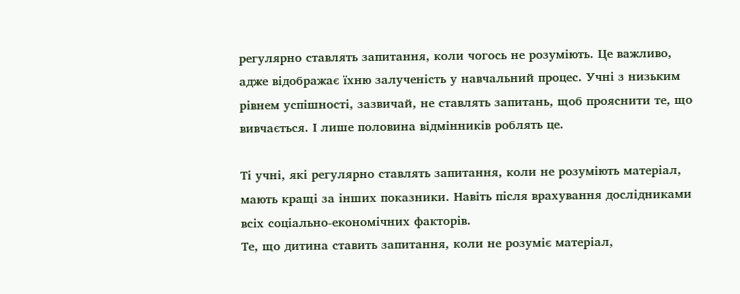регулярно ставлять запитання, коли чогось не розуміють. Це важливо, адже відображає їхню залученість у навчальний процес. Учні з низьким рівнем успішності, зазвичай, не ставлять запитань, щоб прояснити те, що вивчається. І лише половина відмінників роблять це.

Ті учні, які регулярно ставлять запитання, коли не розуміють матеріал, мають кращі за інших показники. Навіть після врахування дослідниками всіх соціально-економічних факторів.
Те, що дитина ставить запитання, коли не розуміє матеріал,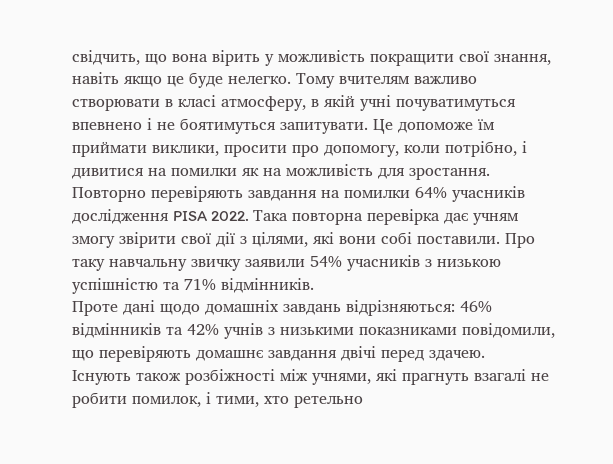свідчить, що вона вірить у можливість покращити свої знання, навіть якщо це буде нелегко. Тому вчителям важливо створювати в класі атмосферу, в якій учні почуватимуться впевнено і не боятимуться запитувати. Це допоможе їм приймати виклики, просити про допомогу, коли потрібно, і дивитися на помилки як на можливість для зростання.
Повторно перевіряють завдання на помилки 64% учасників дослідження PISA 2022. Така повторна перевірка дає учням змогу звірити свої дії з цілями, які вони собі поставили. Про таку навчальну звичку заявили 54% учасників з низькою успішністю та 71% відмінників.
Проте дані щодо домашніх завдань відрізняються: 46% відмінників та 42% учнів з низькими показниками повідомили, що перевіряють домашнє завдання двічі перед здачею.
Існують також розбіжності між учнями, які прагнуть взагалі не робити помилок, і тими, хто ретельно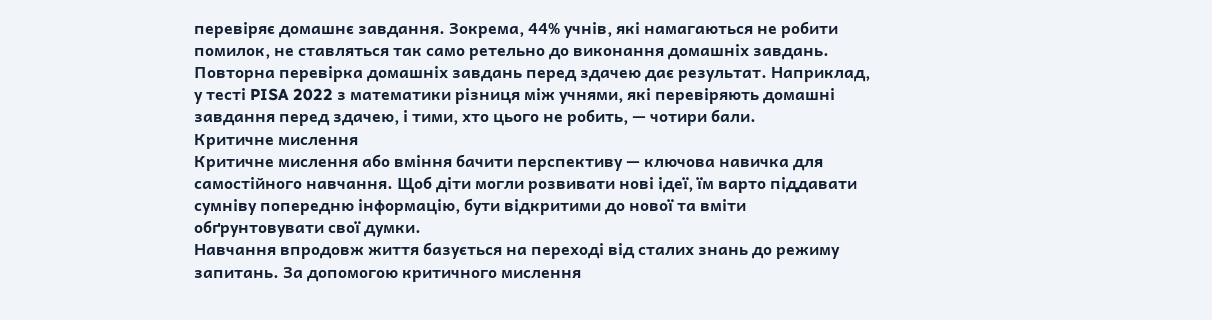перевіряє домашнє завдання. Зокрема, 44% учнів, які намагаються не робити помилок, не ставляться так само ретельно до виконання домашніх завдань.
Повторна перевірка домашніх завдань перед здачею дає результат. Наприклад, у тесті PISA 2022 з математики різниця між учнями, які перевіряють домашні завдання перед здачею, і тими, хто цього не робить, — чотири бали.
Критичне мислення
Критичне мислення або вміння бачити перспективу — ключова навичка для самостійного навчання. Щоб діти могли розвивати нові ідеї, їм варто піддавати сумніву попередню інформацію, бути відкритими до нової та вміти обґрунтовувати свої думки.
Навчання впродовж життя базується на переході від сталих знань до режиму запитань. За допомогою критичного мислення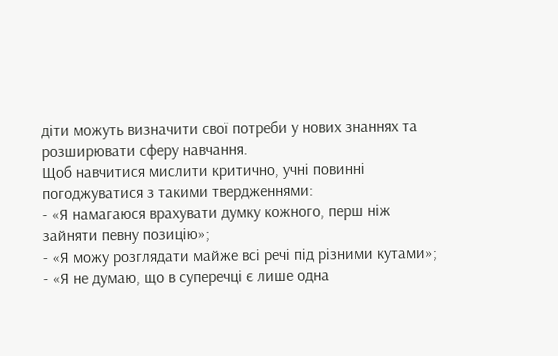діти можуть визначити свої потреби у нових знаннях та розширювати сферу навчання.
Щоб навчитися мислити критично, учні повинні погоджуватися з такими твердженнями:
- «Я намагаюся врахувати думку кожного, перш ніж зайняти певну позицію»;
- «Я можу розглядати майже всі речі під різними кутами»;
- «Я не думаю, що в суперечці є лише одна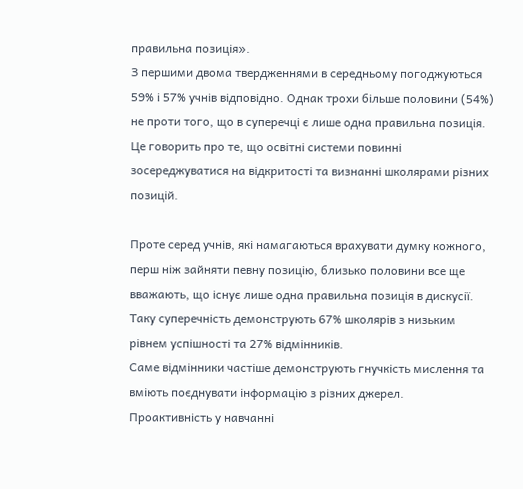правильна позиція».
З першими двома твердженнями в середньому погоджуються 59% і 57% учнів відповідно. Однак трохи більше половини (54%) не проти того, що в суперечці є лише одна правильна позиція. Це говорить про те, що освітні системи повинні зосереджуватися на відкритості та визнанні школярами різних позицій.

Проте серед учнів, які намагаються врахувати думку кожного, перш ніж зайняти певну позицію, близько половини все ще вважають, що існує лише одна правильна позиція в дискусії. Таку суперечність демонструють 67% школярів з низьким рівнем успішності та 27% відмінників.
Саме відмінники частіше демонструють гнучкість мислення та вміють поєднувати інформацію з різних джерел.
Проактивність у навчанні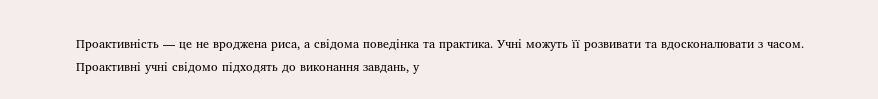Проактивність — це не вроджена риса, а свідома поведінка та практика. Учні можуть її розвивати та вдосконалювати з часом. Проактивні учні свідомо підходять до виконання завдань, у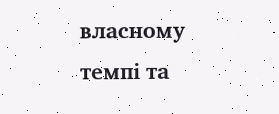власному темпі та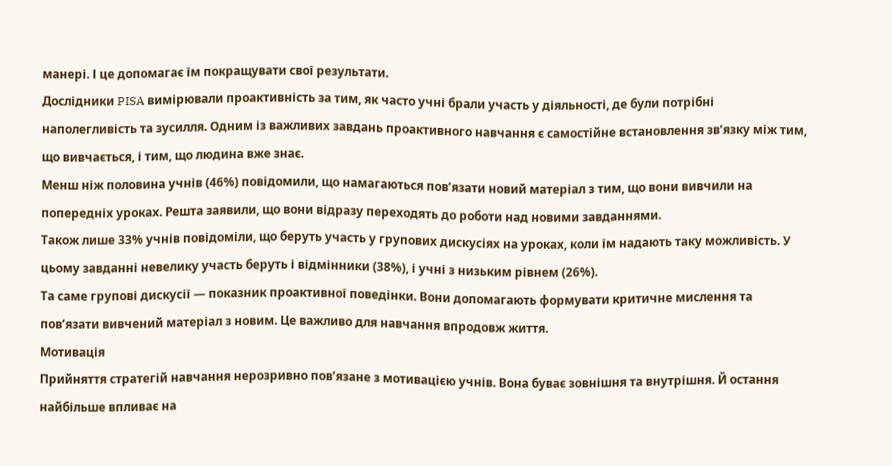манері. І це допомагає їм покращувати свої результати.
Дослідники PISA вимірювали проактивність за тим, як часто учні брали участь у діяльності, де були потрібні наполегливість та зусилля. Одним із важливих завдань проактивного навчання є самостійне встановлення зв’язку між тим, що вивчається, і тим, що людина вже знає.
Менш ніж половина учнів (46%) повідомили, що намагаються пов’язати новий матеріал з тим, що вони вивчили на попередніх уроках. Решта заявили, що вони відразу переходять до роботи над новими завданнями.
Також лише 33% учнів повідоміли, що беруть участь у групових дискусіях на уроках, коли їм надають таку можливість. У цьому завданні невелику участь беруть і відмінники (38%), і учні з низьким рівнем (26%).
Та саме групові дискусії — показник проактивної поведінки. Вони допомагають формувати критичне мислення та пов’язати вивчений матеріал з новим. Це важливо для навчання впродовж життя.
Мотивація
Прийняття стратегій навчання нерозривно пов’язане з мотивацією учнів. Вона буває зовнішня та внутрішня. Й остання найбільше впливає на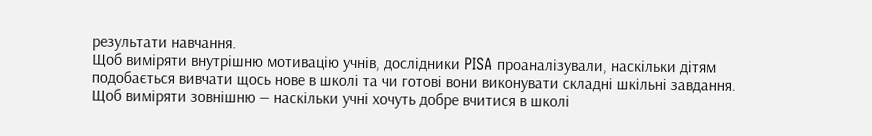результати навчання.
Щоб виміряти внутрішню мотивацію учнів, дослідники PISA проаналізували, наскільки дітям подобається вивчати щось нове в школі та чи готові вони виконувати складні шкільні завдання. Щоб виміряти зовнішню — наскільки учні хочуть добре вчитися в школі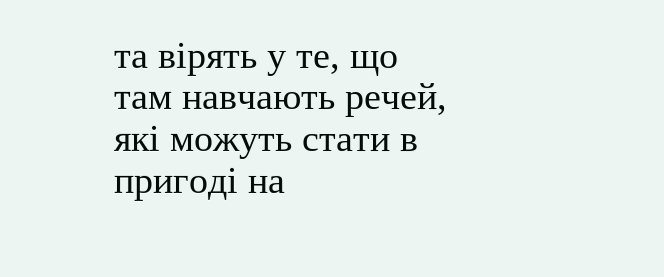та вірять у те, що там навчають речей, які можуть стати в пригоді на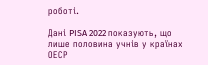роботі.

Дані PISA 2022 показують, що лише половина учнів у країнах ОЕСР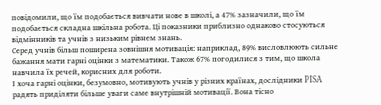повідомили, що їм подобається вивчати нове в школі, а 47% зазначили, що їм подобається складна шкільна робота. Ці показники приблизно однаково стосуються відмінників та учнів з низьким рівнем знань.
Серед учнів більш поширена зовнішня мотивація: наприклад, 89% висловлюють сильне бажання мати гарні оцінки з математики. Також 67% погодилися з тим, що школа навчила їх речей, корисних для роботи.
І хоча гарні оцінки, безумовно, мотивують учнів у різних країнах, дослідники PISA радять приділяти більше уваги саме внутрішній мотивації. Вона тісно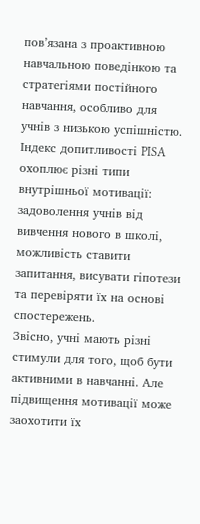пов’язана з проактивною навчальною поведінкою та стратегіями постійного навчання, особливо для учнів з низькою успішністю.
Індекс допитливості PISA охоплює різні типи внутрішньої мотивації: задоволення учнів від вивчення нового в школі, можливість ставити запитання, висувати гіпотези та перевіряти їх на основі спостережень.
Звісно, учні мають різні стимули для того, щоб бути активними в навчанні. Але підвищення мотивації може заохотити їх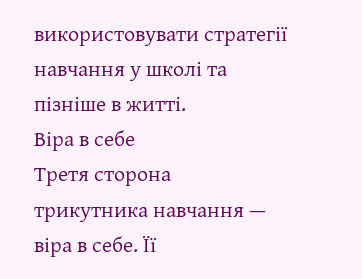використовувати стратегії навчання у школі та пізніше в житті.
Віра в себе
Третя сторона трикутника навчання — віра в себе. Її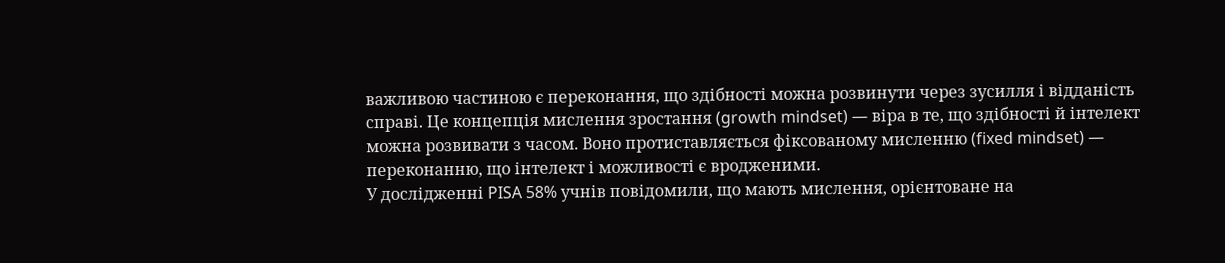важливою частиною є переконання, що здібності можна розвинути через зусилля і відданість справі. Це концепція мислення зростання (growth mindset) — віра в те, що здібності й інтелект можна розвивати з часом. Воно протиставляється фіксованому мисленню (fixed mindset) — переконанню, що інтелект і можливості є вродженими.
У дослідженні PISA 58% учнів повідомили, що мають мислення, орієнтоване на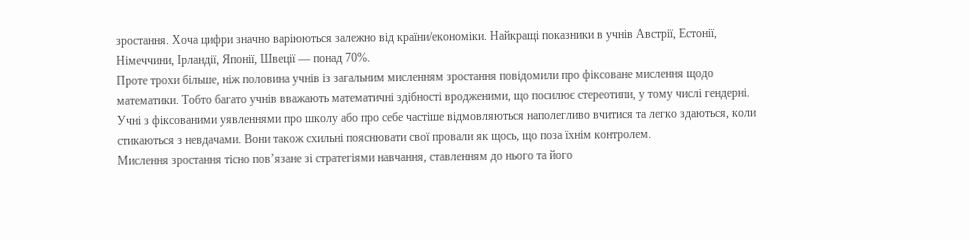зростання. Хоча цифри значно варіюються залежно від країни/економіки. Найкращі показники в учнів Австрії, Естонії, Німеччини, Ірландії, Японії, Швеції — понад 70%.
Проте трохи більше, ніж половина учнів із загальним мисленням зростання повідомили про фіксоване мислення щодо математики. Тобто багато учнів вважають математичні здібності вродженими, що посилює стереотипи, у тому числі гендерні.
Учні з фіксованими уявленнями про школу або про себе частіше відмовляються наполегливо вчитися та легко здаються, коли стикаються з невдачами. Вони також схильні пояснювати свої провали як щось, що поза їхнім контролем.
Мислення зростання тісно пов’язане зі стратегіями навчання, ставленням до нього та його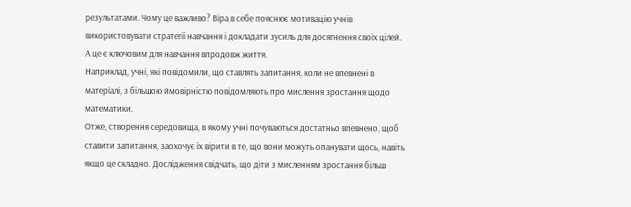результатами. Чому це важливо? Віра в себе пояснює мотивацію учнів використовувати стратегії навчання і докладати зусиль для досягнення своїх цілей. А це є ключовим для навчання впродовж життя.
Наприклад, учні, які повідомили, що ставлять запитання, коли не впевнені в матеріалі, з більшою ймовірністю повідомляють про мислення зростання щодо математики.
Отже, створення середовища, в якому учні почуваються достатньо впевнено, щоб ставити запитання, заохочує їх вірити в те, що вони можуть опанувати щось, навіть якщо це складно. Дослідження свідчать, що діти з мисленням зростання більш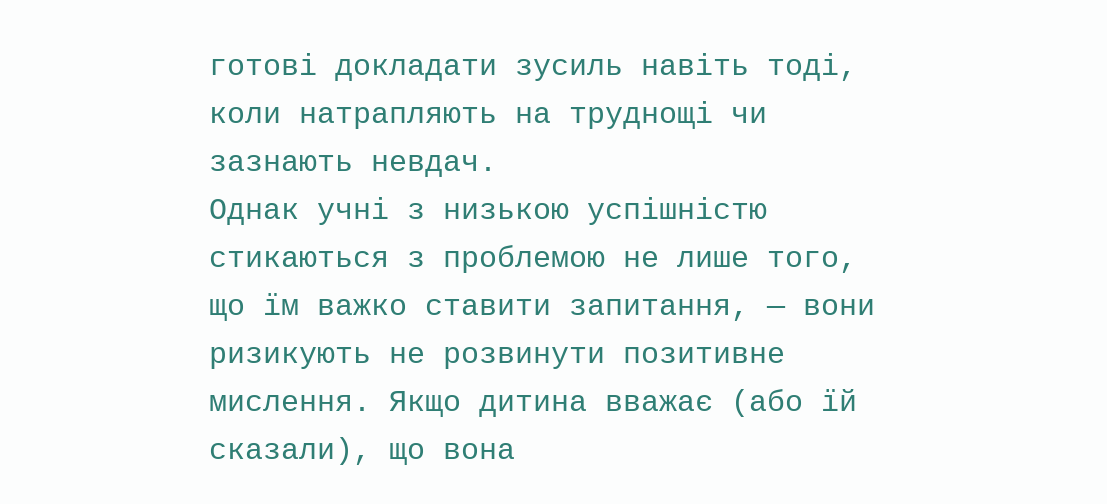готові докладати зусиль навіть тоді, коли натрапляють на труднощі чи зазнають невдач.
Однак учні з низькою успішністю стикаються з проблемою не лише того, що їм важко ставити запитання, — вони ризикують не розвинути позитивне мислення. Якщо дитина вважає (або їй сказали), що вона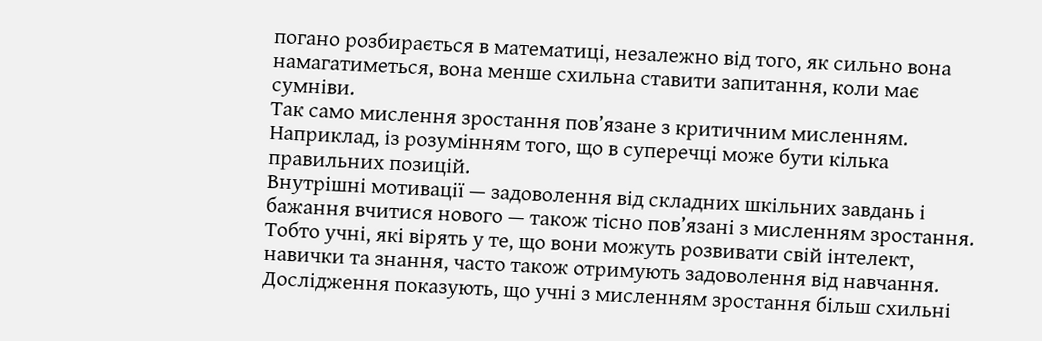погано розбирається в математиці, незалежно від того, як сильно вона намагатиметься, вона менше схильна ставити запитання, коли має сумніви.
Так само мислення зростання пов’язане з критичним мисленням. Наприклад, із розумінням того, що в суперечці може бути кілька правильних позицій.
Внутрішні мотивації — задоволення від складних шкільних завдань і бажання вчитися нового — також тісно пов’язані з мисленням зростання. Тобто учні, які вірять у те, що вони можуть розвивати свій інтелект, навички та знання, часто також отримують задоволення від навчання.
Дослідження показують, що учні з мисленням зростання більш схильні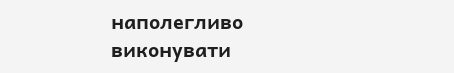наполегливо виконувати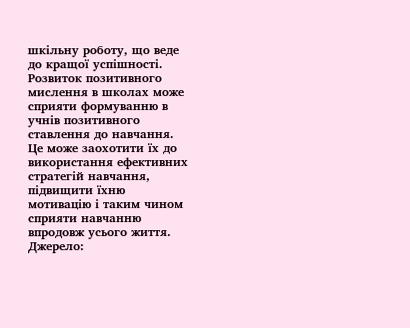шкільну роботу, що веде до кращої успішності.
Розвиток позитивного мислення в школах може сприяти формуванню в учнів позитивного ставлення до навчання. Це може заохотити їх до використання ефективних стратегій навчання, підвищити їхню мотивацію і таким чином сприяти навчанню впродовж усього життя.
Джерело: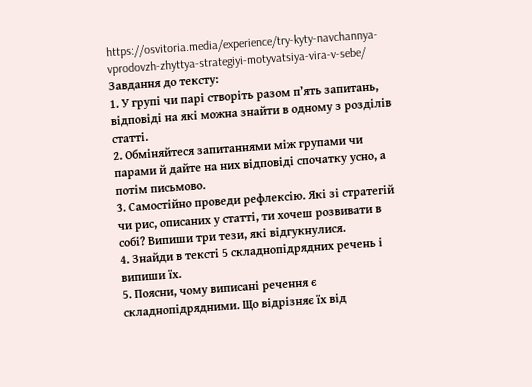https://osvitoria.media/experience/try-kyty-navchannya-vprodovzh-zhyttya-strategiyi-motyvatsiya-vira-v-sebe/
Завдання до тексту:
1. У групі чи парі створіть разом п’ять запитань, відповіді на які можна знайти в одному з розділів статті.
2. Обміняйтеся запитаннями між групами чи парами й дайте на них відповіді спочатку усно, а потім письмово.
3. Самостійно проведи рефлексію. Які зі стратегій чи рис, описаних у статті, ти хочеш розвивати в собі? Випиши три тези, які відгукнулися.
4. Знайди в тексті 5 складнопідрядних речень і випиши їх.
5. Поясни, чому виписані речення є складнопідрядними. Що відрізняє їх від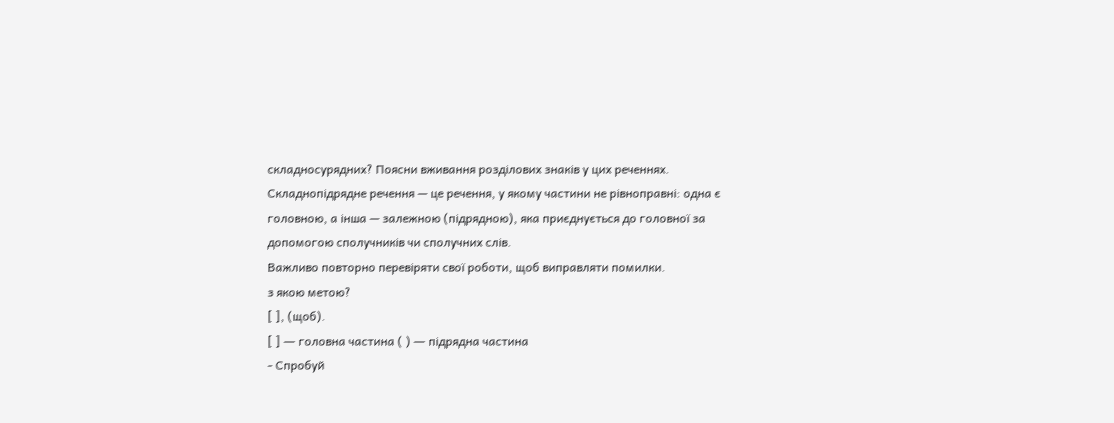складносурядних? Поясни вживання розділових знаків у цих реченнях.
Складнопідрядне речення — це речення, у якому частини не рівноправні: одна є головною, а інша — залежною (підрядною), яка приєднується до головної за допомогою сполучників чи сполучних слів.
Важливо повторно перевіряти свої роботи, щоб виправляти помилки.
з якою метою?
[ ], (щоб).
[ ] ― головна частина ( ) ― підрядна частина
- Спробуй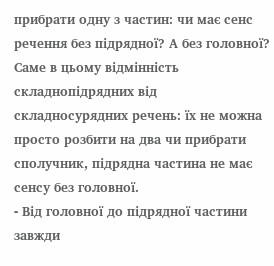прибрати одну з частин: чи має сенс речення без підрядної? А без головної? Саме в цьому відмінність складнопідрядних від складносурядних речень: їх не можна просто розбити на два чи прибрати сполучник, підрядна частина не має сенсу без головної.
- Від головної до підрядної частини завжди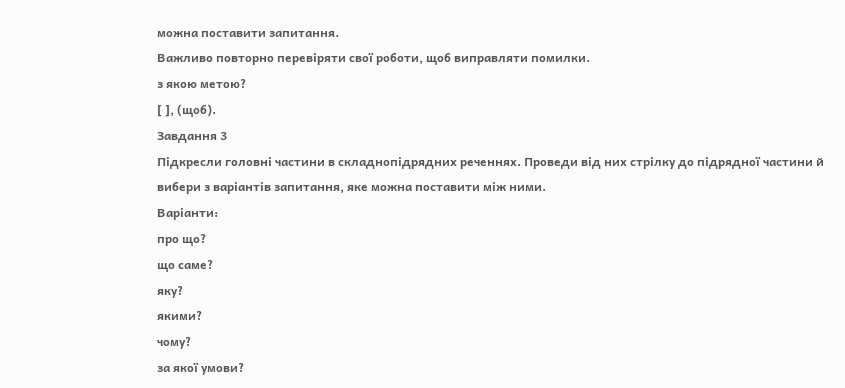можна поставити запитання.
Важливо повторно перевіряти свої роботи, щоб виправляти помилки.
з якою метою?
[ ], (щоб).
Завдання 3
Підкресли головні частини в складнопідрядних реченнях. Проведи від них стрілку до підрядної частини й вибери з варіантів запитання, яке можна поставити між ними.
Варіанти:
про що?
що саме?
яку?
якими?
чому?
за якої умови?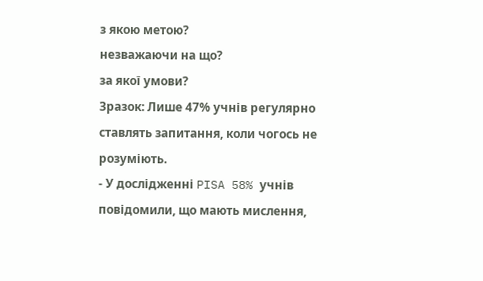з якою метою?
незважаючи на що?
за якої умови?
Зразок: Лише 47% учнів регулярно ставлять запитання, коли чогось не розуміють.
- У дослідженні PISA 58% учнів повідомили, що мають мислення,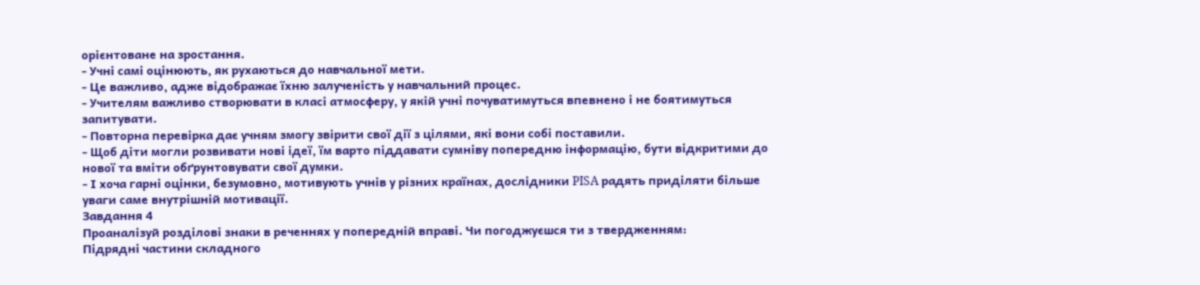орієнтоване на зростання.
- Учні самі оцінюють, як рухаються до навчальної мети.
- Це важливо, адже відображає їхню залученість у навчальний процес.
- Учителям важливо створювати в класі атмосферу, у якій учні почуватимуться впевнено і не боятимуться запитувати.
- Повторна перевірка дає учням змогу звірити свої дії з цілями, які вони собі поставили.
- Щоб діти могли розвивати нові ідеї, їм варто піддавати сумніву попередню інформацію, бути відкритими до нової та вміти обґрунтовувати свої думки.
- І хоча гарні оцінки, безумовно, мотивують учнів у різних країнах, дослідники PISA радять приділяти більше уваги саме внутрішній мотивації.
Завдання 4
Проаналізуй розділові знаки в реченнях у попередній вправі. Чи погоджуєшся ти з твердженням:
Підрядні частини складного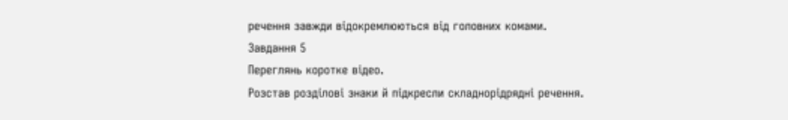речення завжди відокремлюються від головних комами.
Завдання 5
Переглянь коротке відео.
Розстав розділові знаки й підкресли складнорідрядні речення.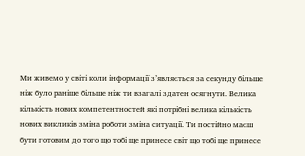Ми живемо у світі коли інформації з’являється за секунду більше ніж було раніше більше ніж ти взагалі здатен осягнути. Велика кількість нових компетентностей які потрібні велика кількість нових викликів зміна роботи зміна ситуації. Ти постійно маєш бути готовим до того що тобі ще принесе світ що тобі ще принесе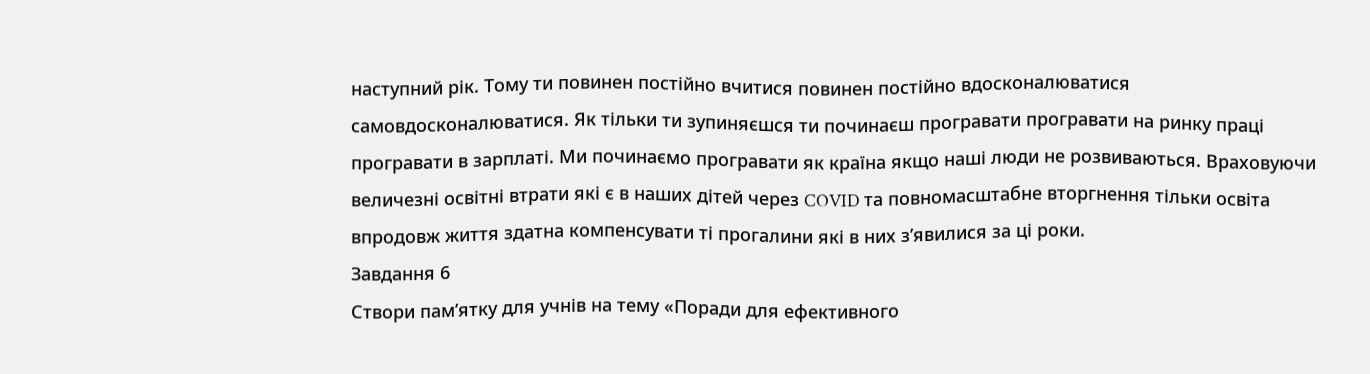наступний рік. Тому ти повинен постійно вчитися повинен постійно вдосконалюватися самовдосконалюватися. Як тільки ти зупиняєшся ти починаєш програвати програвати на ринку праці програвати в зарплаті. Ми починаємо програвати як країна якщо наші люди не розвиваються. Враховуючи величезні освітні втрати які є в наших дітей через COVID та повномасштабне вторгнення тільки освіта впродовж життя здатна компенсувати ті прогалини які в них з’явилися за ці роки.
Завдання 6
Створи пам’ятку для учнів на тему «Поради для ефективного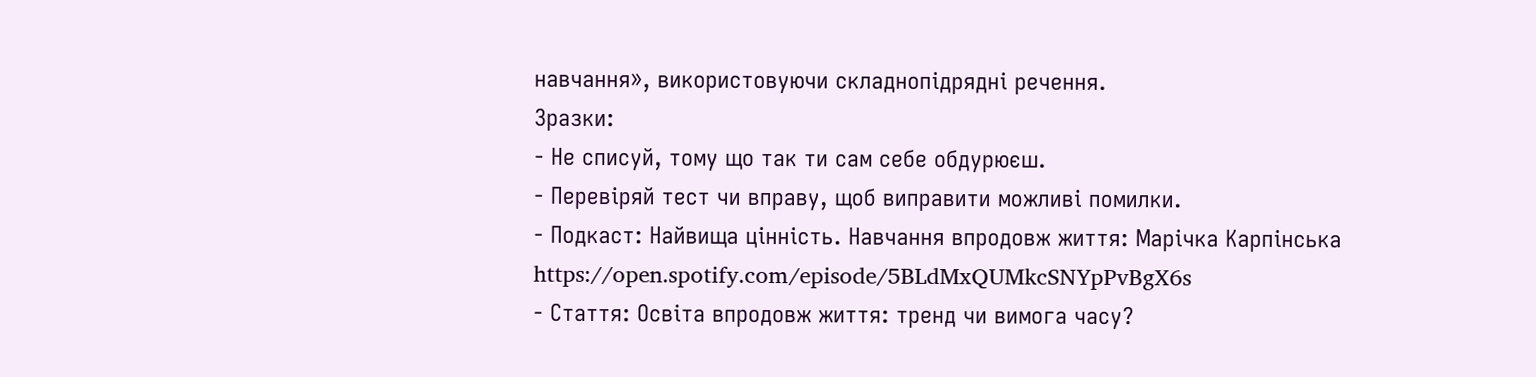навчання», використовуючи складнопідрядні речення.
Зразки:
- Не списуй, тому що так ти сам себе обдурюєш.
- Перевіряй тест чи вправу, щоб виправити можливі помилки.
- Подкаст: Найвища цінність. Навчання впродовж життя: Марічка Карпінська https://open.spotify.com/episode/5BLdMxQUMkcSNYpPvBgX6s
- Стаття: Освіта впродовж життя: тренд чи вимога часу?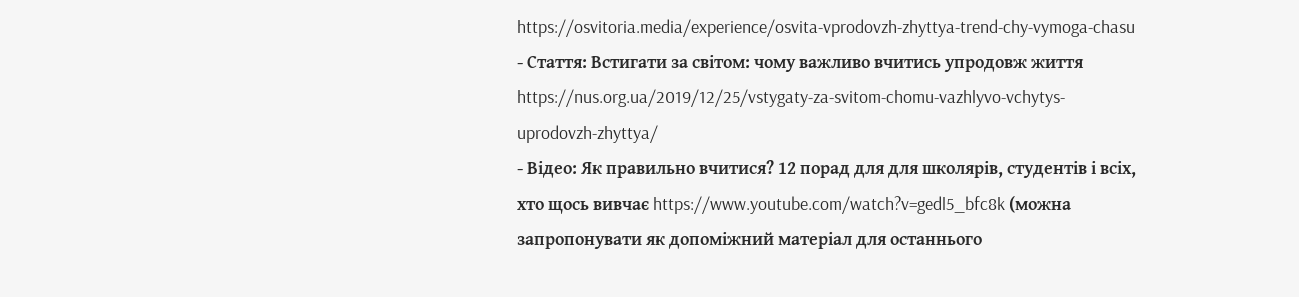https://osvitoria.media/experience/osvita-vprodovzh-zhyttya-trend-chy-vymoga-chasu - Стаття: Встигати за світом: чому важливо вчитись упродовж життя https://nus.org.ua/2019/12/25/vstygaty-za-svitom-chomu-vazhlyvo-vchytys-uprodovzh-zhyttya/
- Відео: Як правильно вчитися? 12 порад для для школярів, студентів і всіх, хто щось вивчає https://www.youtube.com/watch?v=gedl5_bfc8k (можна запропонувати як допоміжний матеріал для останнього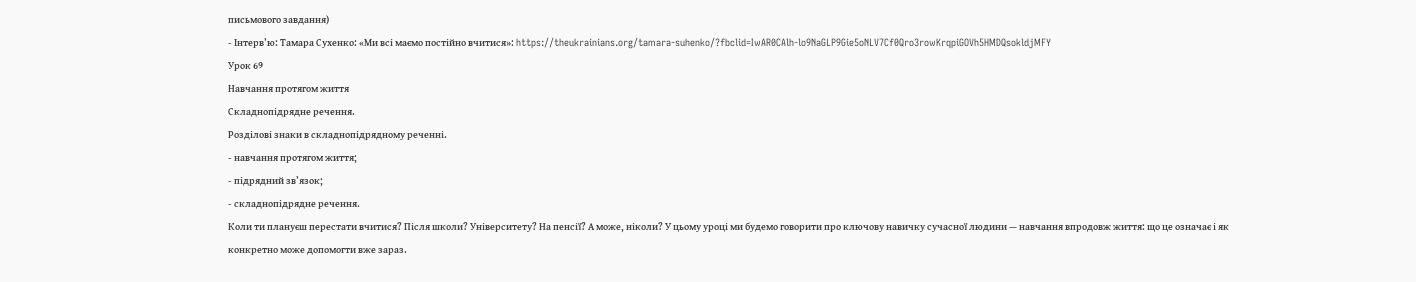письмового завдання)
- Інтерв’ю: Тамара Сухенко: «Ми всі маємо постійно вчитися»: https://theukrainians.org/tamara-suhenko/?fbclid=IwAR0CAlh-lo9NaGLP9Gie5oNLV7Cf0Qro3rowKrqpiGOVh5HMDQsokldjMFY
Урок 69
Навчання протягом життя
Складнопідрядне речення.
Розділові знаки в складнопідрядному реченні.
- навчання протягом життя;
- підрядний зв’язок;
- складнопідрядне речення.
Коли ти плануєш перестати вчитися? Після школи? Університету? На пенсії? А може, ніколи? У цьому уроці ми будемо говорити про ключову навичку сучасної людини — навчання впродовж життя: що це означає і як конкретно може допомогти вже зараз.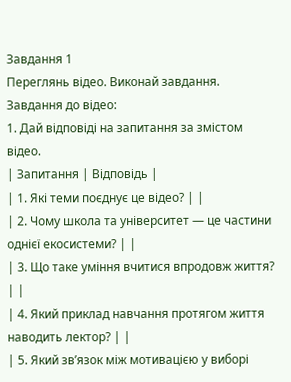Завдання 1
Переглянь відео. Виконай завдання.
Завдання до відео:
1. Дай відповіді на запитання за змістом відео.
| Запитання | Відповідь |
| 1. Які теми поєднує це відео? | |
| 2. Чому школа та університет ― це частини однієї екосистеми? | |
| 3. Що таке уміння вчитися впродовж життя? | |
| 4. Який приклад навчання протягом життя наводить лектор? | |
| 5. Який зв’язок між мотивацією у виборі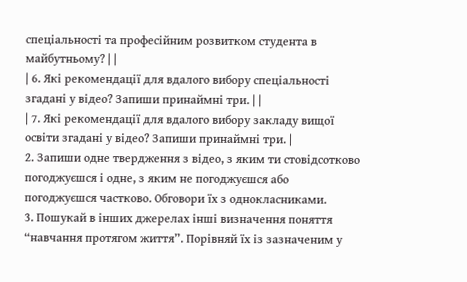спеціальності та професійним розвитком студента в майбутньому? | |
| 6. Які рекомендації для вдалого вибору спеціальності згадані у відео? Запиши принаймні три. | |
| 7. Які рекомендації для вдалого вибору закладу вищої освіти згадані у відео? Запиши принаймні три. |
2. Запиши одне твердження з відео, з яким ти стовідсотково погоджуєшся і одне, з яким не погоджуєшся або погоджуєшся частково. Обговори їх з однокласниками.
3. Пошукай в інших джерелах інші визначення поняття “навчання протягом життя”. Порівняй їх із зазначеним у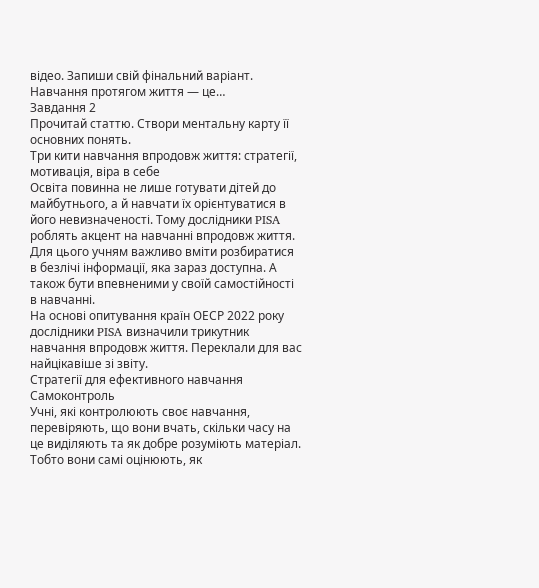відео. Запиши свій фінальний варіант.
Навчання протягом життя ― це…
Завдання 2
Прочитай статтю. Створи ментальну карту її основних понять.
Три кити навчання впродовж життя: стратегії, мотивація, віра в себе
Освіта повинна не лише готувати дітей до майбутнього, а й навчати їх орієнтуватися в його невизначеності. Тому дослідники PISA роблять акцент на навчанні впродовж життя. Для цього учням важливо вміти розбиратися в безлічі інформації, яка зараз доступна. А також бути впевненими у своїй самостійності в навчанні.
На основі опитування країн ОЕСР 2022 року дослідники PISA визначили трикутник навчання впродовж життя. Переклали для вас найцікавіше зі звіту.
Стратегії для ефективного навчання
Самоконтроль
Учні, які контролюють своє навчання, перевіряють, що вони вчать, скільки часу на це виділяють та як добре розуміють матеріал. Тобто вони самі оцінюють, як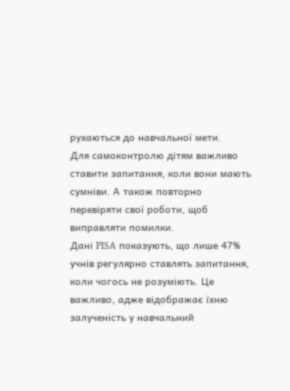рухаються до навчальної мети.
Для самоконтролю дітям важливо ставити запитання, коли вони мають сумніви. А також повторно перевіряти свої роботи, щоб виправляти помилки.
Дані PISA показують, що лише 47% учнів регулярно ставлять запитання, коли чогось не розуміють. Це важливо, адже відображає їхню залученість у навчальний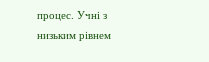процес. Учні з низьким рівнем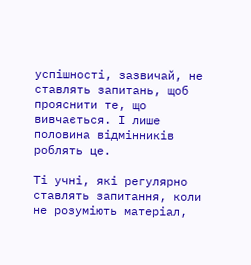успішності, зазвичай, не ставлять запитань, щоб прояснити те, що вивчається. І лише половина відмінників роблять це.

Ті учні, які регулярно ставлять запитання, коли не розуміють матеріал,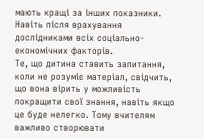мають кращі за інших показники. Навіть після врахування дослідниками всіх соціально-економічних факторів.
Те, що дитина ставить запитання, коли не розуміє матеріал, свідчить, що вона вірить у можливість покращити свої знання, навіть якщо це буде нелегко. Тому вчителям важливо створювати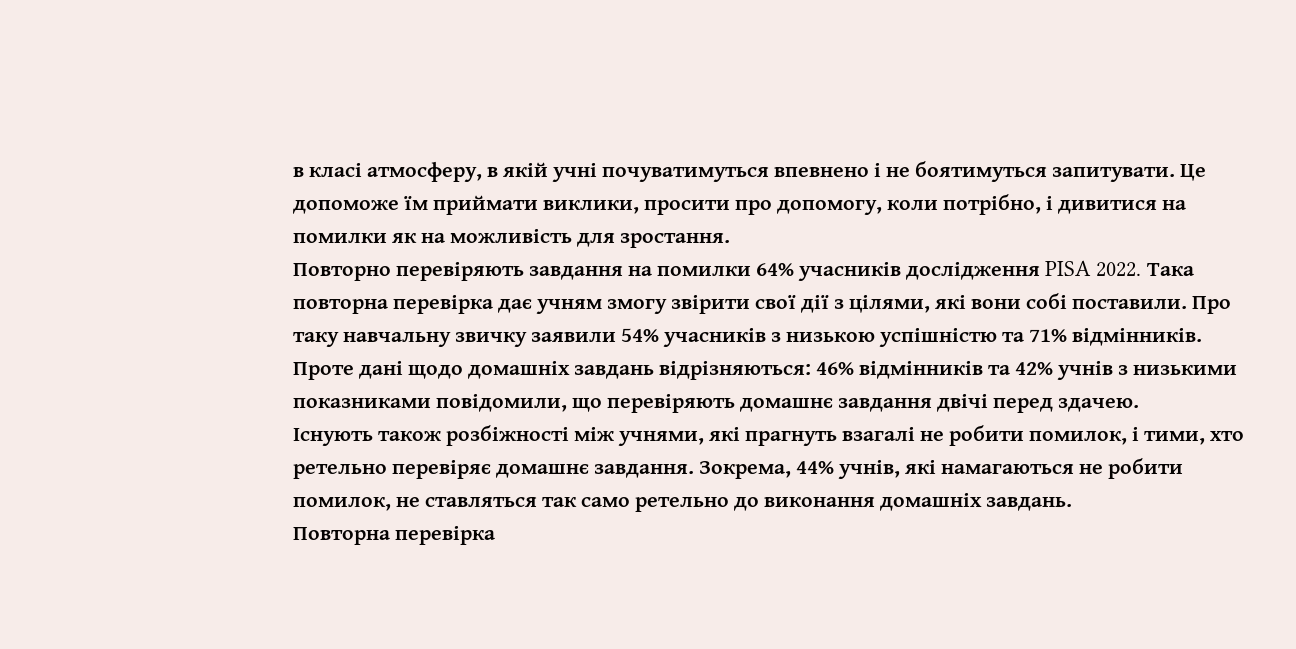в класі атмосферу, в якій учні почуватимуться впевнено і не боятимуться запитувати. Це допоможе їм приймати виклики, просити про допомогу, коли потрібно, і дивитися на помилки як на можливість для зростання.
Повторно перевіряють завдання на помилки 64% учасників дослідження PISA 2022. Така повторна перевірка дає учням змогу звірити свої дії з цілями, які вони собі поставили. Про таку навчальну звичку заявили 54% учасників з низькою успішністю та 71% відмінників.
Проте дані щодо домашніх завдань відрізняються: 46% відмінників та 42% учнів з низькими показниками повідомили, що перевіряють домашнє завдання двічі перед здачею.
Існують також розбіжності між учнями, які прагнуть взагалі не робити помилок, і тими, хто ретельно перевіряє домашнє завдання. Зокрема, 44% учнів, які намагаються не робити помилок, не ставляться так само ретельно до виконання домашніх завдань.
Повторна перевірка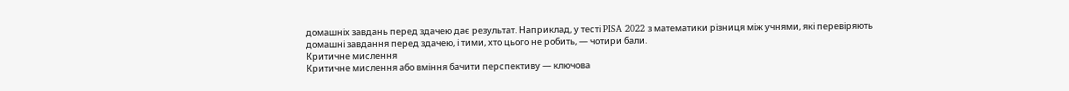домашніх завдань перед здачею дає результат. Наприклад, у тесті PISA 2022 з математики різниця між учнями, які перевіряють домашні завдання перед здачею, і тими, хто цього не робить, — чотири бали.
Критичне мислення
Критичне мислення або вміння бачити перспективу — ключова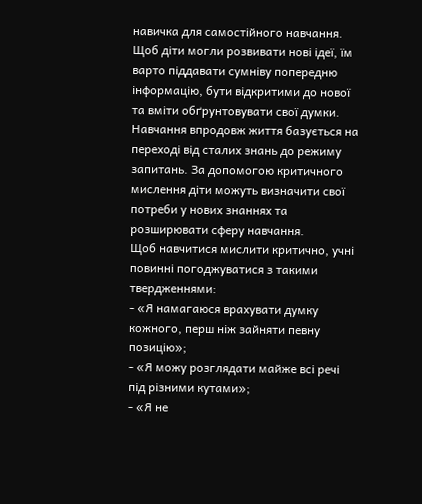навичка для самостійного навчання. Щоб діти могли розвивати нові ідеї, їм варто піддавати сумніву попередню інформацію, бути відкритими до нової та вміти обґрунтовувати свої думки.
Навчання впродовж життя базується на переході від сталих знань до режиму запитань. За допомогою критичного мислення діти можуть визначити свої потреби у нових знаннях та розширювати сферу навчання.
Щоб навчитися мислити критично, учні повинні погоджуватися з такими твердженнями:
- «Я намагаюся врахувати думку кожного, перш ніж зайняти певну позицію»;
- «Я можу розглядати майже всі речі під різними кутами»;
- «Я не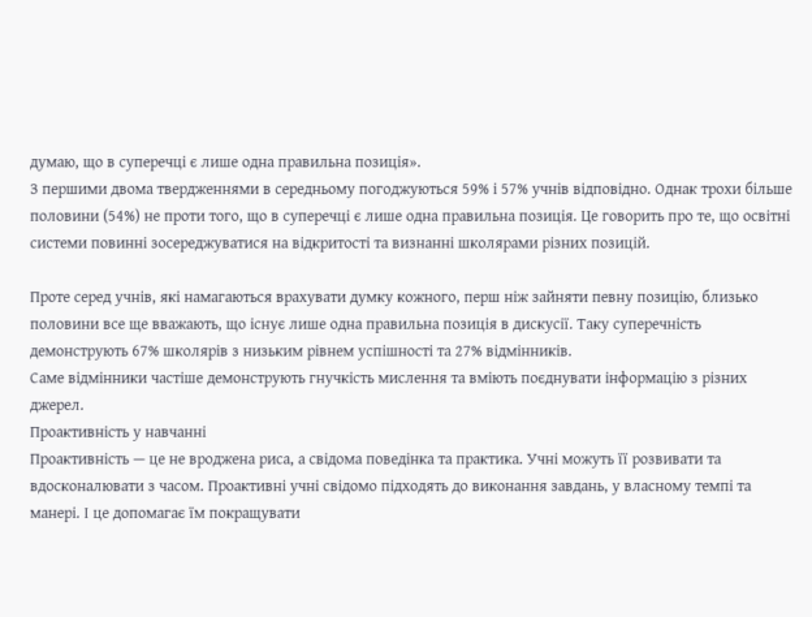думаю, що в суперечці є лише одна правильна позиція».
З першими двома твердженнями в середньому погоджуються 59% і 57% учнів відповідно. Однак трохи більше половини (54%) не проти того, що в суперечці є лише одна правильна позиція. Це говорить про те, що освітні системи повинні зосереджуватися на відкритості та визнанні школярами різних позицій.

Проте серед учнів, які намагаються врахувати думку кожного, перш ніж зайняти певну позицію, близько половини все ще вважають, що існує лише одна правильна позиція в дискусії. Таку суперечність демонструють 67% школярів з низьким рівнем успішності та 27% відмінників.
Саме відмінники частіше демонструють гнучкість мислення та вміють поєднувати інформацію з різних джерел.
Проактивність у навчанні
Проактивність — це не вроджена риса, а свідома поведінка та практика. Учні можуть її розвивати та вдосконалювати з часом. Проактивні учні свідомо підходять до виконання завдань, у власному темпі та манері. І це допомагає їм покращувати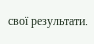свої результати.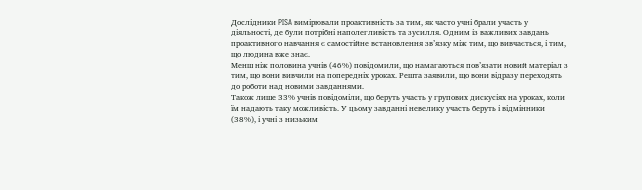Дослідники PISA вимірювали проактивність за тим, як часто учні брали участь у діяльності, де були потрібні наполегливість та зусилля. Одним із важливих завдань проактивного навчання є самостійне встановлення зв’язку між тим, що вивчається, і тим, що людина вже знає.
Менш ніж половина учнів (46%) повідомили, що намагаються пов’язати новий матеріал з тим, що вони вивчили на попередніх уроках. Решта заявили, що вони відразу переходять до роботи над новими завданнями.
Також лише 33% учнів повідоміли, що беруть участь у групових дискусіях на уроках, коли їм надають таку можливість. У цьому завданні невелику участь беруть і відмінники (38%), і учні з низьким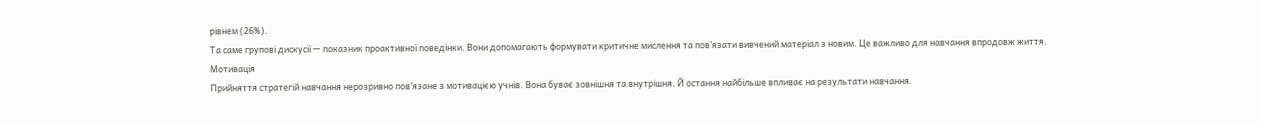рівнем (26%).
Та саме групові дискусії — показник проактивної поведінки. Вони допомагають формувати критичне мислення та пов’язати вивчений матеріал з новим. Це важливо для навчання впродовж життя.
Мотивація
Прийняття стратегій навчання нерозривно пов’язане з мотивацією учнів. Вона буває зовнішня та внутрішня. Й остання найбільше впливає на результати навчання.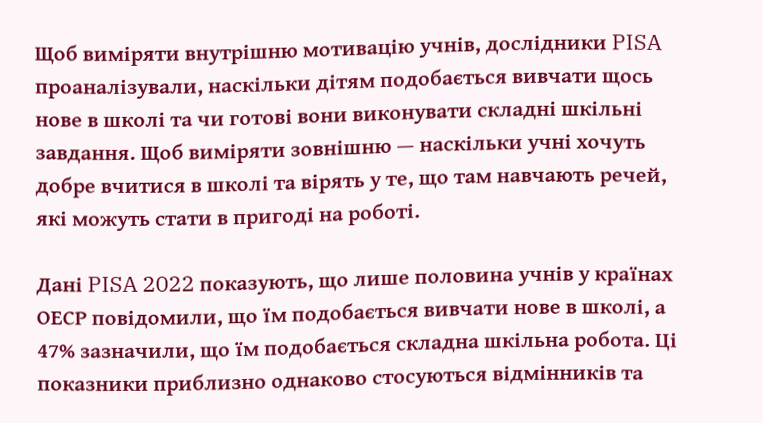Щоб виміряти внутрішню мотивацію учнів, дослідники PISA проаналізували, наскільки дітям подобається вивчати щось нове в школі та чи готові вони виконувати складні шкільні завдання. Щоб виміряти зовнішню — наскільки учні хочуть добре вчитися в школі та вірять у те, що там навчають речей, які можуть стати в пригоді на роботі.

Дані PISA 2022 показують, що лише половина учнів у країнах ОЕСР повідомили, що їм подобається вивчати нове в школі, а 47% зазначили, що їм подобається складна шкільна робота. Ці показники приблизно однаково стосуються відмінників та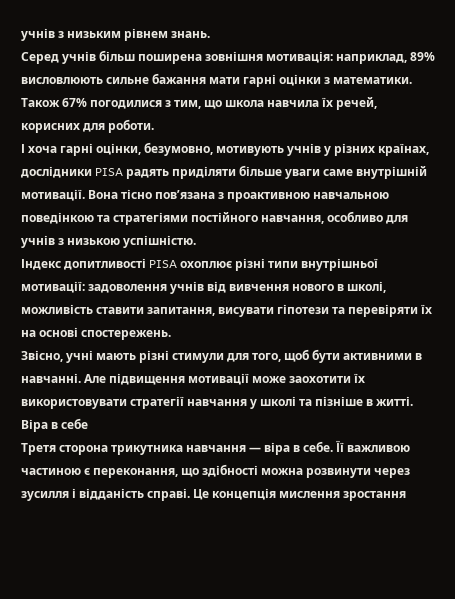учнів з низьким рівнем знань.
Серед учнів більш поширена зовнішня мотивація: наприклад, 89% висловлюють сильне бажання мати гарні оцінки з математики. Також 67% погодилися з тим, що школа навчила їх речей, корисних для роботи.
І хоча гарні оцінки, безумовно, мотивують учнів у різних країнах, дослідники PISA радять приділяти більше уваги саме внутрішній мотивації. Вона тісно пов’язана з проактивною навчальною поведінкою та стратегіями постійного навчання, особливо для учнів з низькою успішністю.
Індекс допитливості PISA охоплює різні типи внутрішньої мотивації: задоволення учнів від вивчення нового в школі, можливість ставити запитання, висувати гіпотези та перевіряти їх на основі спостережень.
Звісно, учні мають різні стимули для того, щоб бути активними в навчанні. Але підвищення мотивації може заохотити їх використовувати стратегії навчання у школі та пізніше в житті.
Віра в себе
Третя сторона трикутника навчання — віра в себе. Її важливою частиною є переконання, що здібності можна розвинути через зусилля і відданість справі. Це концепція мислення зростання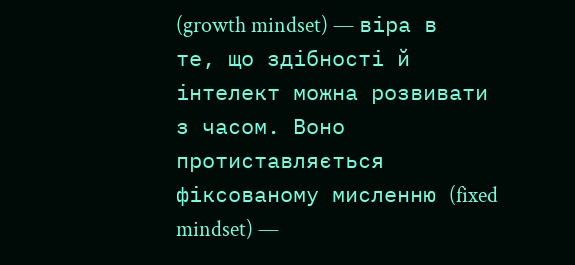(growth mindset) — віра в те, що здібності й інтелект можна розвивати з часом. Воно протиставляється фіксованому мисленню (fixed mindset) —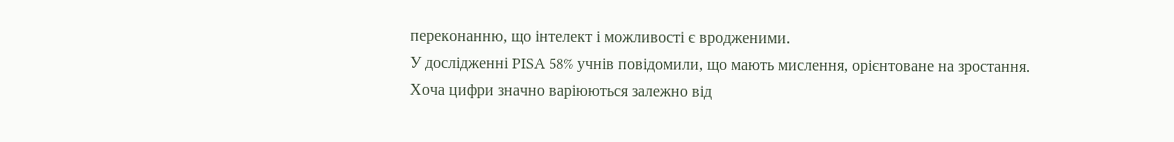переконанню, що інтелект і можливості є вродженими.
У дослідженні PISA 58% учнів повідомили, що мають мислення, орієнтоване на зростання. Хоча цифри значно варіюються залежно від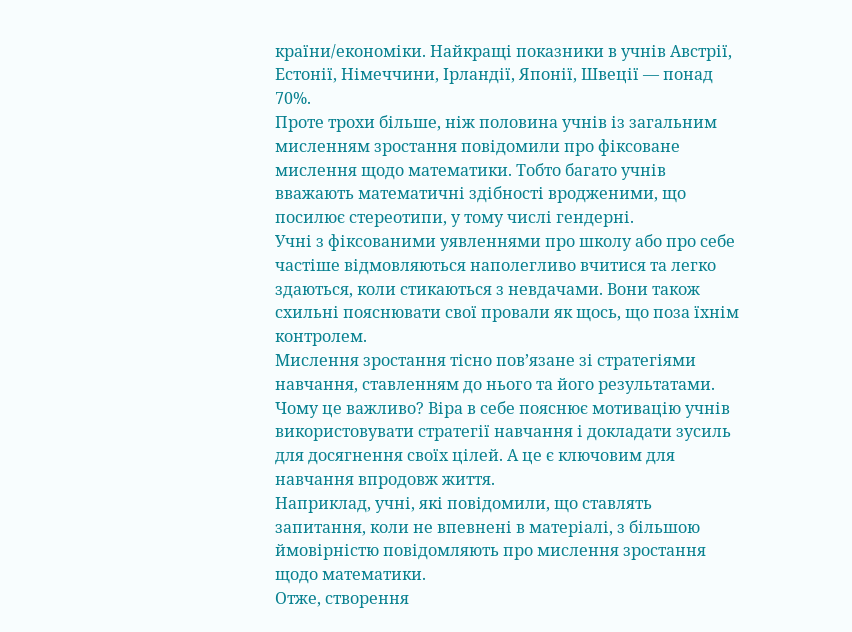країни/економіки. Найкращі показники в учнів Австрії, Естонії, Німеччини, Ірландії, Японії, Швеції — понад 70%.
Проте трохи більше, ніж половина учнів із загальним мисленням зростання повідомили про фіксоване мислення щодо математики. Тобто багато учнів вважають математичні здібності вродженими, що посилює стереотипи, у тому числі гендерні.
Учні з фіксованими уявленнями про школу або про себе частіше відмовляються наполегливо вчитися та легко здаються, коли стикаються з невдачами. Вони також схильні пояснювати свої провали як щось, що поза їхнім контролем.
Мислення зростання тісно пов’язане зі стратегіями навчання, ставленням до нього та його результатами. Чому це важливо? Віра в себе пояснює мотивацію учнів використовувати стратегії навчання і докладати зусиль для досягнення своїх цілей. А це є ключовим для навчання впродовж життя.
Наприклад, учні, які повідомили, що ставлять запитання, коли не впевнені в матеріалі, з більшою ймовірністю повідомляють про мислення зростання щодо математики.
Отже, створення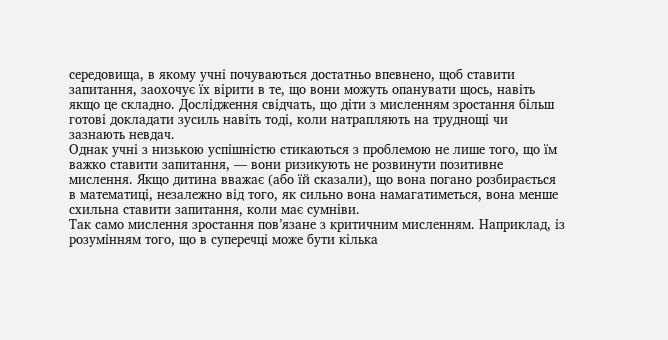середовища, в якому учні почуваються достатньо впевнено, щоб ставити запитання, заохочує їх вірити в те, що вони можуть опанувати щось, навіть якщо це складно. Дослідження свідчать, що діти з мисленням зростання більш готові докладати зусиль навіть тоді, коли натрапляють на труднощі чи зазнають невдач.
Однак учні з низькою успішністю стикаються з проблемою не лише того, що їм важко ставити запитання, — вони ризикують не розвинути позитивне мислення. Якщо дитина вважає (або їй сказали), що вона погано розбирається в математиці, незалежно від того, як сильно вона намагатиметься, вона менше схильна ставити запитання, коли має сумніви.
Так само мислення зростання пов’язане з критичним мисленням. Наприклад, із розумінням того, що в суперечці може бути кілька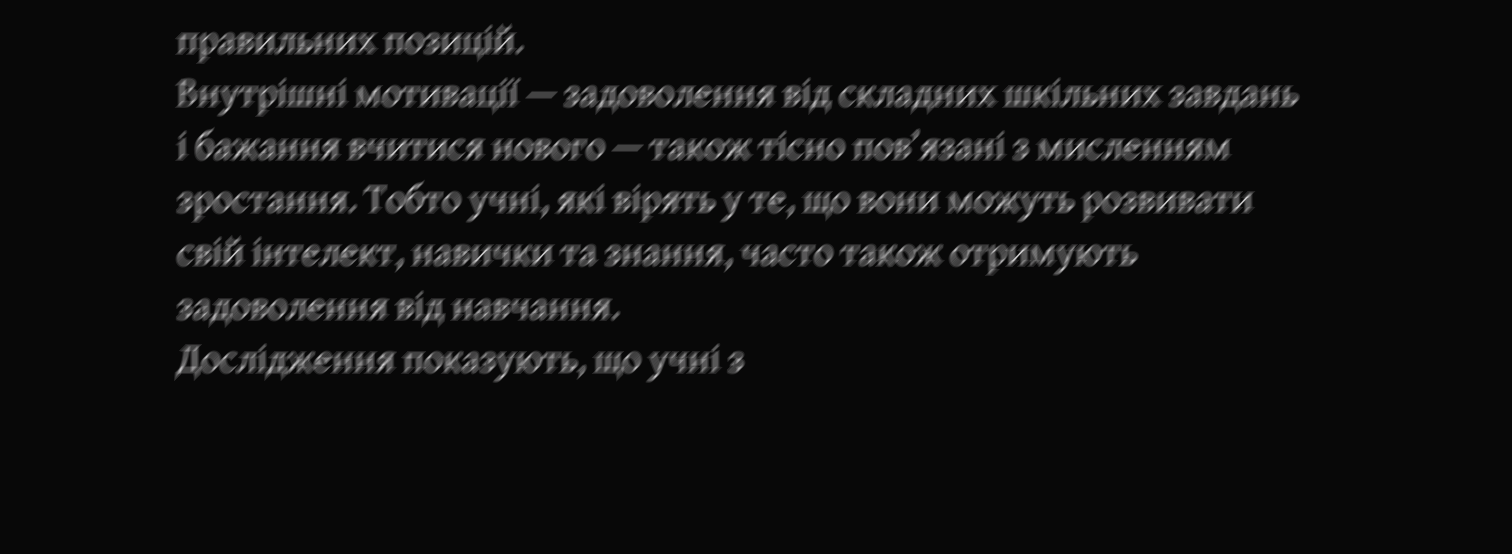правильних позицій.
Внутрішні мотивації — задоволення від складних шкільних завдань і бажання вчитися нового — також тісно пов’язані з мисленням зростання. Тобто учні, які вірять у те, що вони можуть розвивати свій інтелект, навички та знання, часто також отримують задоволення від навчання.
Дослідження показують, що учні з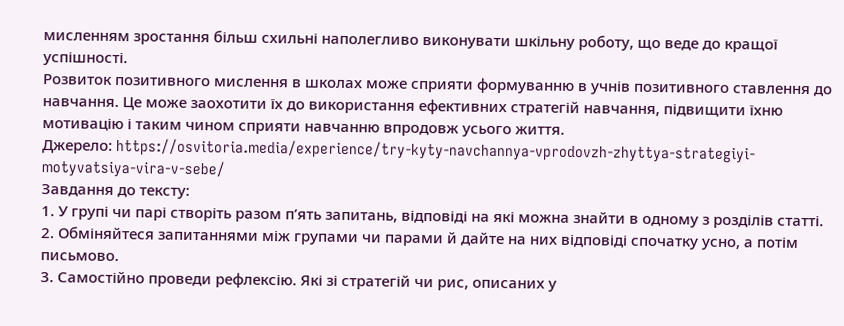мисленням зростання більш схильні наполегливо виконувати шкільну роботу, що веде до кращої успішності.
Розвиток позитивного мислення в школах може сприяти формуванню в учнів позитивного ставлення до навчання. Це може заохотити їх до використання ефективних стратегій навчання, підвищити їхню мотивацію і таким чином сприяти навчанню впродовж усього життя.
Джерело: https://osvitoria.media/experience/try-kyty-navchannya-vprodovzh-zhyttya-strategiyi-motyvatsiya-vira-v-sebe/
Завдання до тексту:
1. У групі чи парі створіть разом п’ять запитань, відповіді на які можна знайти в одному з розділів статті.
2. Обміняйтеся запитаннями між групами чи парами й дайте на них відповіді спочатку усно, а потім письмово.
3. Самостійно проведи рефлексію. Які зі стратегій чи рис, описаних у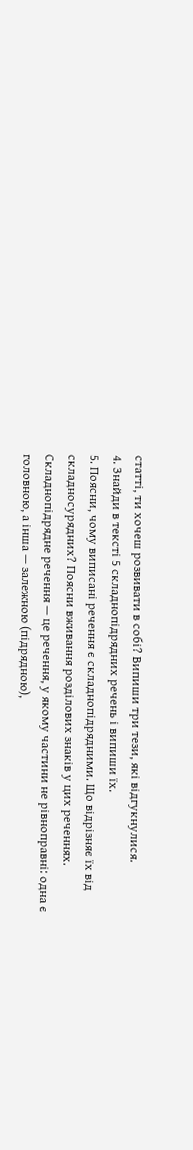статті, ти хочеш розвивати в собі? Випиши три тези, які відгукнулися.
4. Знайди в тексті 5 складнопідрядних речень і випиши їх.
5. Поясни, чому виписані речення є складнопідрядними. Що відрізняє їх від складносурядних? Поясни вживання розділових знаків у цих реченнях.
Складнопідрядне речення — це речення, у якому частини не рівноправні: одна є головною, а інша — залежною (підрядною),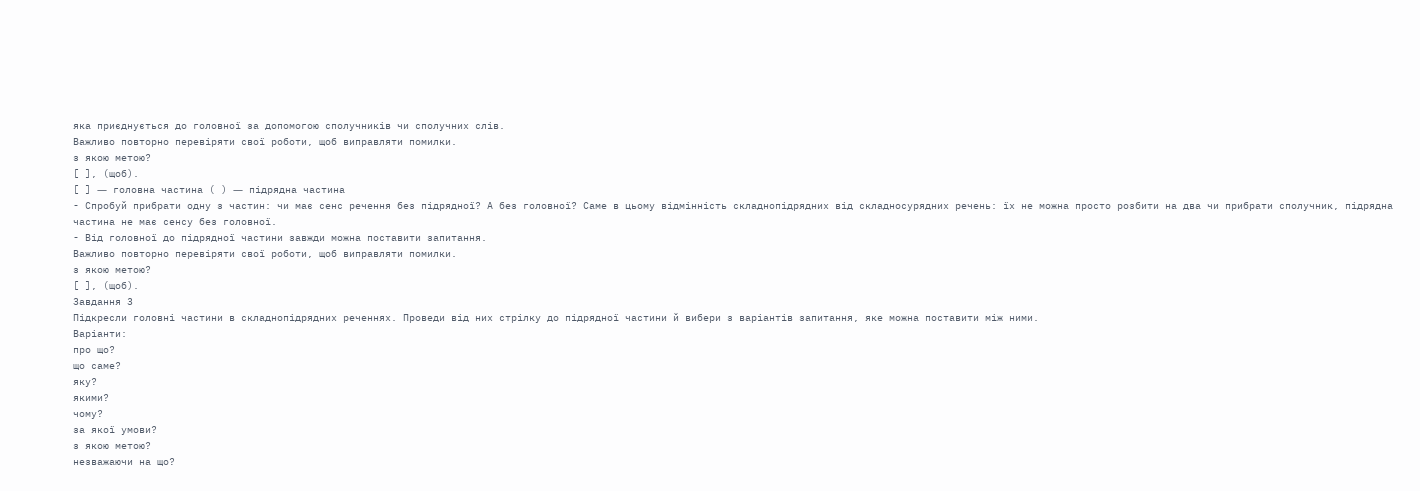яка приєднується до головної за допомогою сполучників чи сполучних слів.
Важливо повторно перевіряти свої роботи, щоб виправляти помилки.
з якою метою?
[ ], (щоб).
[ ] ― головна частина ( ) ― підрядна частина
- Спробуй прибрати одну з частин: чи має сенс речення без підрядної? А без головної? Саме в цьому відмінність складнопідрядних від складносурядних речень: їх не можна просто розбити на два чи прибрати сполучник, підрядна частина не має сенсу без головної.
- Від головної до підрядної частини завжди можна поставити запитання.
Важливо повторно перевіряти свої роботи, щоб виправляти помилки.
з якою метою?
[ ], (щоб).
Завдання 3
Підкресли головні частини в складнопідрядних реченнях. Проведи від них стрілку до підрядної частини й вибери з варіантів запитання, яке можна поставити між ними.
Варіанти:
про що?
що саме?
яку?
якими?
чому?
за якої умови?
з якою метою?
незважаючи на що?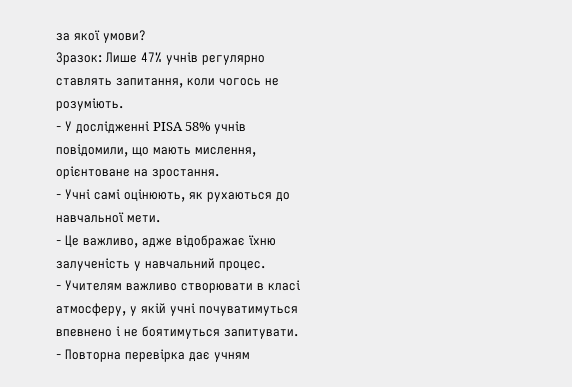за якої умови?
Зразок: Лише 47% учнів регулярно ставлять запитання, коли чогось не розуміють.
- У дослідженні PISA 58% учнів повідомили, що мають мислення, орієнтоване на зростання.
- Учні самі оцінюють, як рухаються до навчальної мети.
- Це важливо, адже відображає їхню залученість у навчальний процес.
- Учителям важливо створювати в класі атмосферу, у якій учні почуватимуться впевнено і не боятимуться запитувати.
- Повторна перевірка дає учням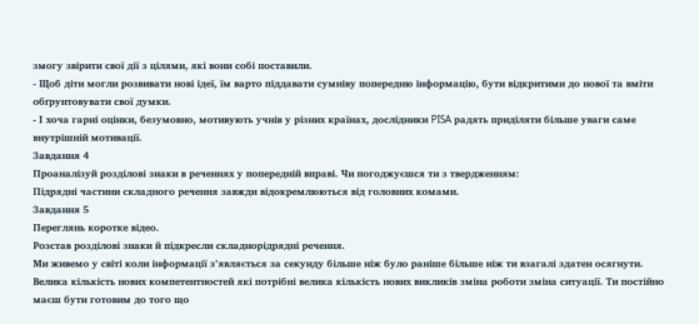змогу звірити свої дії з цілями, які вони собі поставили.
- Щоб діти могли розвивати нові ідеї, їм варто піддавати сумніву попередню інформацію, бути відкритими до нової та вміти обґрунтовувати свої думки.
- І хоча гарні оцінки, безумовно, мотивують учнів у різних країнах, дослідники PISA радять приділяти більше уваги саме внутрішній мотивації.
Завдання 4
Проаналізуй розділові знаки в реченнях у попередній вправі. Чи погоджуєшся ти з твердженням:
Підрядні частини складного речення завжди відокремлюються від головних комами.
Завдання 5
Переглянь коротке відео.
Розстав розділові знаки й підкресли складнорідрядні речення.
Ми живемо у світі коли інформації з’являється за секунду більше ніж було раніше більше ніж ти взагалі здатен осягнути. Велика кількість нових компетентностей які потрібні велика кількість нових викликів зміна роботи зміна ситуації. Ти постійно маєш бути готовим до того що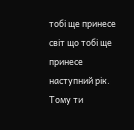тобі ще принесе світ що тобі ще принесе наступний рік. Тому ти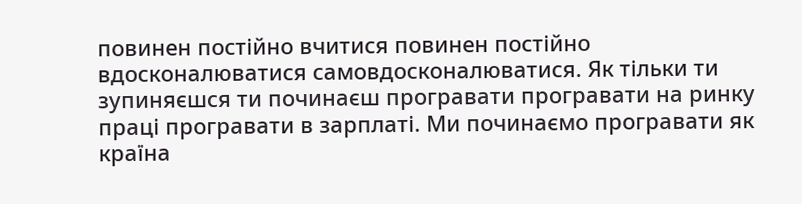повинен постійно вчитися повинен постійно вдосконалюватися самовдосконалюватися. Як тільки ти зупиняєшся ти починаєш програвати програвати на ринку праці програвати в зарплаті. Ми починаємо програвати як країна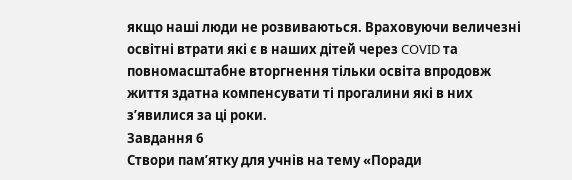якщо наші люди не розвиваються. Враховуючи величезні освітні втрати які є в наших дітей через COVID та повномасштабне вторгнення тільки освіта впродовж життя здатна компенсувати ті прогалини які в них з’явилися за ці роки.
Завдання 6
Створи пам’ятку для учнів на тему «Поради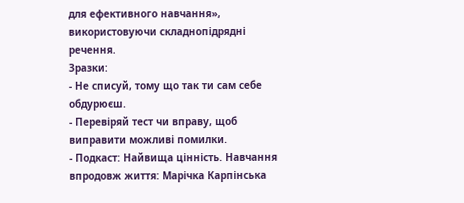для ефективного навчання», використовуючи складнопідрядні речення.
Зразки:
- Не списуй, тому що так ти сам себе обдурюєш.
- Перевіряй тест чи вправу, щоб виправити можливі помилки.
- Подкаст: Найвища цінність. Навчання впродовж життя: Марічка Карпінська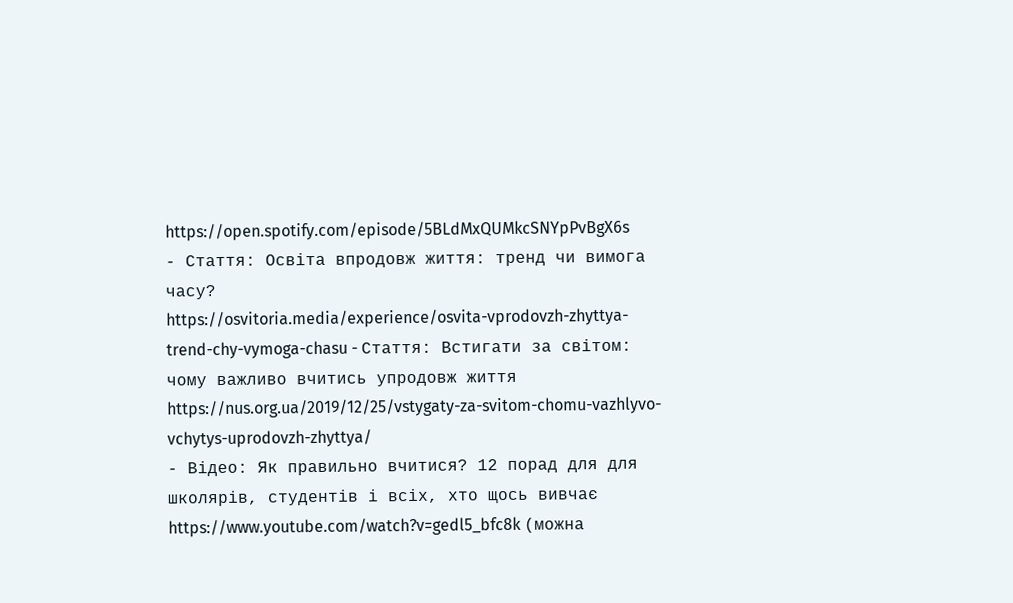https://open.spotify.com/episode/5BLdMxQUMkcSNYpPvBgX6s
- Стаття: Освіта впродовж життя: тренд чи вимога часу?
https://osvitoria.media/experience/osvita-vprodovzh-zhyttya-trend-chy-vymoga-chasu - Стаття: Встигати за світом: чому важливо вчитись упродовж життя https://nus.org.ua/2019/12/25/vstygaty-za-svitom-chomu-vazhlyvo-vchytys-uprodovzh-zhyttya/
- Відео: Як правильно вчитися? 12 порад для для школярів, студентів і всіх, хто щось вивчає https://www.youtube.com/watch?v=gedl5_bfc8k (можна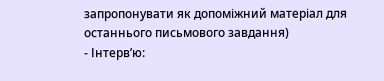запропонувати як допоміжний матеріал для останнього письмового завдання)
- Інтерв’ю: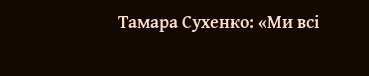Тамара Сухенко: «Ми всі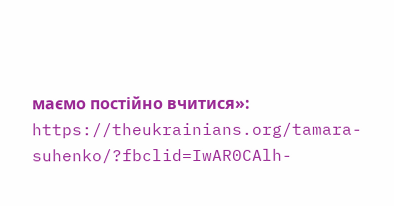маємо постійно вчитися»: https://theukrainians.org/tamara-suhenko/?fbclid=IwAR0CAlh-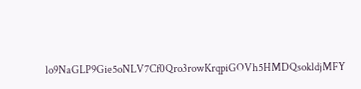lo9NaGLP9Gie5oNLV7Cf0Qro3rowKrqpiGOVh5HMDQsokldjMFY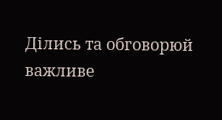Ділись та обговорюй важливе